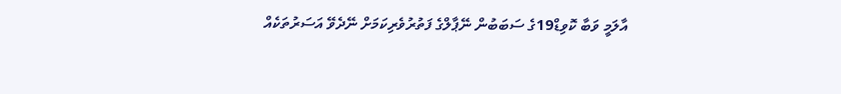އާލަމީ ވަބާ ކޮވިޑް19ގެ ސަބަބުން ނޭޕާލްގެ ފަތުރުވެރިކަމަށް ނޭދެވޭ އަސަރުތަކެއް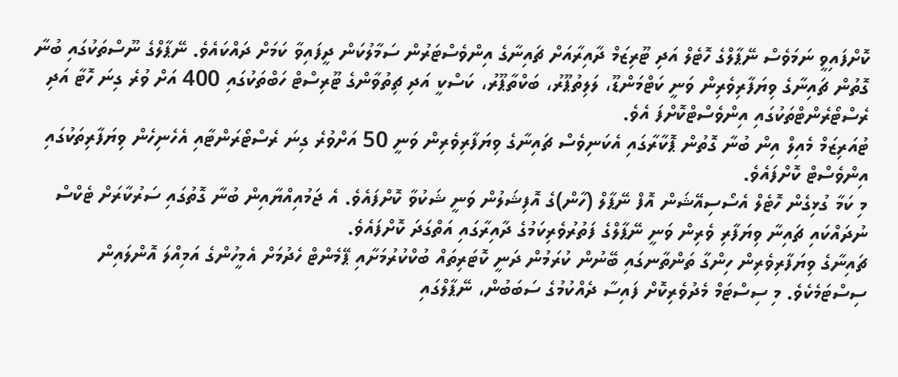ކޮށްފައިވީ ނަމަވެސް ނޭޕާލްގެ ހޮޓެލް އަދި ޓޫރިޒަމް ދާއިރާއަށް ޗައިނާގެ އިންވެސްޓަރުން ސަމާލުކަން ދީފައިވާ ކަމަށް ދައްކައެވެ. ނޭޕާލްގެ ނޫސްތަކުގައި ބުނާ ގޮތުން ޗައިނާގެ ވިޔަފާރިވެރިން ވަނީ ކަޓްމަންޑޫ، ލަލިތުޕޫރު، ބަކްތާޕޫރު، ކަސްކީ އަދި ޗިތުވާންގެ ޓޫރިސްޓް ހަބްތަކުގައި 400 އަށް ވުރެ ގިނަ ހޮޓާ އަދި ރެސްޓޯރެންޓްތަކުގައި އިންވެސްޓްކޮށްފަ އެވެ.
ޓުއަރިޒަމް މެއިލް އިން ބުނާ ގޮތުން ޕޮކާރާގައި އެކަނިވެސް ޗައިނާގެ ވިޔަފާރިވެރިން ވަނީ 50 އަށްވުރެ ގިނަ ރެސްޓޯރަންޓާއި އެހެނިހެން ވިޔަފާރިތަކުގައި އިންވެސްޓް ކޮށްފައެވެ.
މި ކަމާ ގުޅިގެން ހޮޓެލް އެސޯސިއޭޝަން އޮފް ނޭޕާލް (ހާން)ގެ އޮފިޝަލުން ވަނީ ޝަކުވާ ކޮށްފައެވެ. އެ ޖަމުއިއްޔާއިން ބުނާ ގޮތުގައި ސަރުކާރަށް ޓެކްސް ނުދައްކައި ޗައިނާ ވިޔަފާރި ވެރިން ވަނީ ނޭޕާލްގެ ފަތުރުވެރިކަމުގެ ދާއިރާގައި އަތްގަދަ ކޮށްފައެވެ.
ޗައިނާގެ ވިޔަފާރިވެރިން ހިންގާ ތަންތާނގައި ބޭނުން ކުރަމުން ދަނީ ކޮޓަރިތައް ބުކްކުރުމަށާއި ޕޭމެންޓް ހެދުމަށް އެމީހުންގެ އަމިއްލަ އޮންލައިން ސިސްޓަމެކެވެ. މި ސިސްޓަމް މެދުވެރިކޮށް ފައިސާ ދެއްކުމުގެ ސަބަބުން، ނޭޕާލްގައި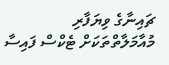ޗައިނާގެ ވިޔަފާރި މުއާމަލާތްތަކަށް ޓެކްސް ފައިސާ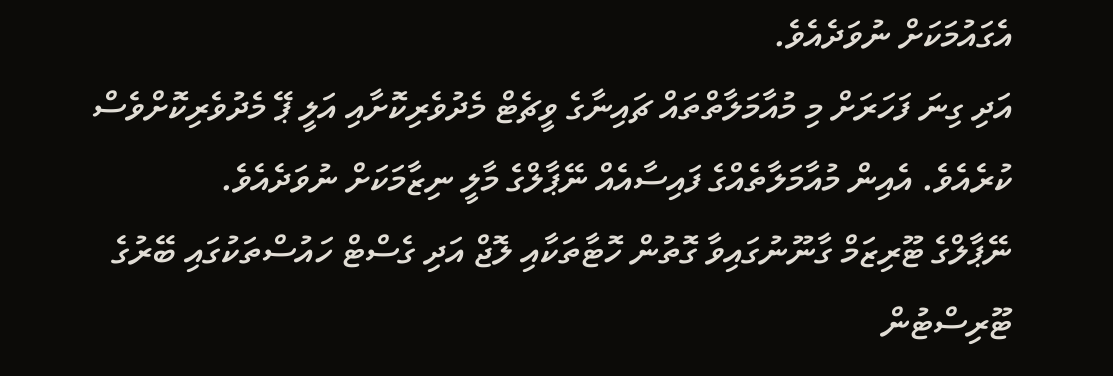އެގައުމަކަށް ނުވަދެއެވެ.
އަދި ގިނަ ފަހަރަށް މި މުއާމަލާތްތައް ޗައިނާގެ ވީޗެޓް މެދުވެރިކޮށާއި އަލީ ޕޭ މެދުވެރިކޮށްވެސް ކުރެއެވެ. އެއިން މުއާމަލާތެއްގެ ފައިސާއެއް ނޭޕާލްގެ މާލީ ނިޒާމަކަށް ނުވަދެއެވެ.
ނޭޕާލްގެ ޓޫރިޒަމް ގާނޫނުގައިވާ ގޮތުން ހޮޓާތަކާއި ލޮޖް އަދި ގެސްޓް ހައުސްތަކުގައި ބޭރުގެ ޓޫރިސްޓުން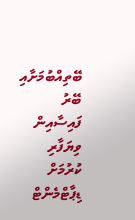ބޭތިއްބުމަށާއި ބޭރު ފައިސާއިން ވިޔަފާރި ކުރުމަށް ޑިޕާޓްމެންޓް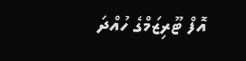އޮފް ޓޫރިޒަމްގެ ހުއްދަ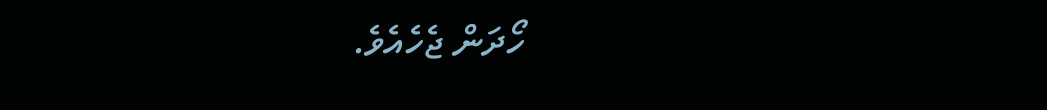ހޯދަން ޖެހެއެވެ.